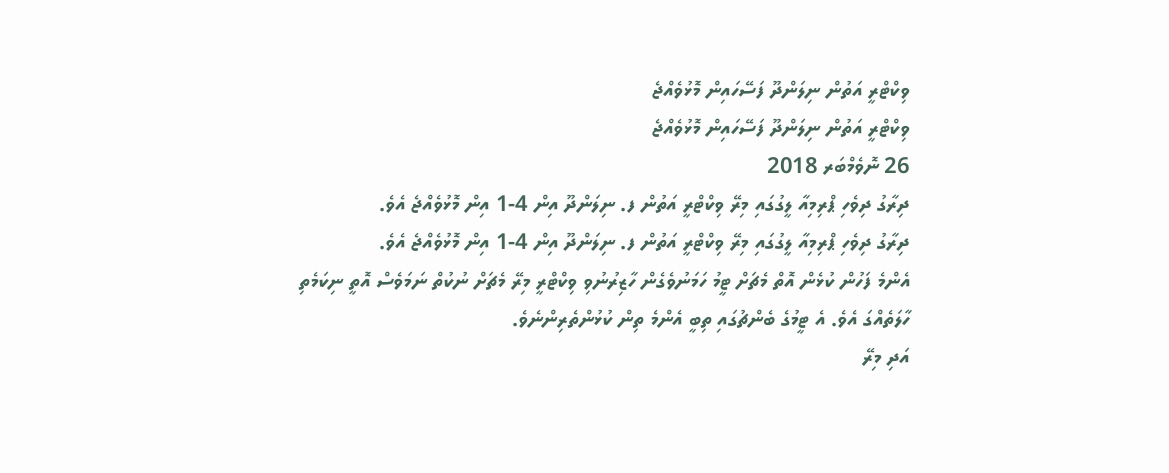ވިކްޓްރީ އަތުން ނިލަންދޫ ފަސޭހައިން މޮޅުވެއްޖެ
ވިކްޓްރީ އަތުން ނިލަންދޫ ފަސޭހައިން މޮޅުވެއްޖެ
26 ނޮވެމްބަރ 2018
ދިރާގު ދިވެހި ޕްރިމިއާ ލީގުގައި މިރޭ ވިކްޓްރީ އަތުން ފ. ނިލަންދޫ އިން 4-1 އިން މޮޅުވެއްޖެ އެވެ.
ދިރާގު ދިވެހި ޕްރިމިއާ ލީގުގައި މިރޭ ވިކްޓްރީ އަތުން ފ. ނިލަންދޫ އިން 4-1 އިން މޮޅުވެއްޖެ އެވެ.
އެންމެ ފަހުން ކުޅެން އޮތް މެޗަށް ޓީމު ހަމަނުވެގެން ހާޒިރުނުވި ވިކްޓްރީ މިރޭ މެޗަށް ނުކުތް ނަމަވެސް އޮތީ ނިކަމެތި ހާލަތެއްގަ އެވެ. އެ ޓީމުގެ ބެންޗުގައި ތިބީ އެންމެ ތިން ކުޅުންތެރިންނެވެ.
އަދި މިރޭ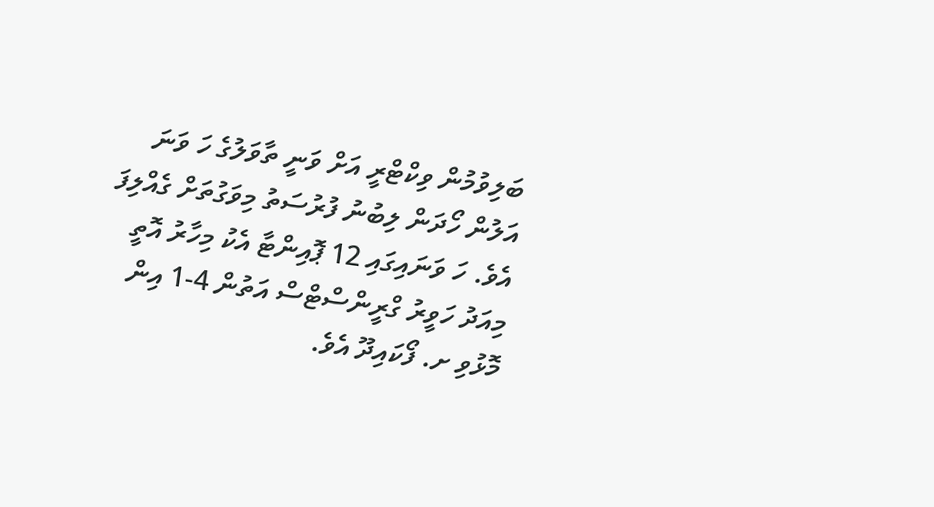ބަލިވުމުން ވިކްޓްރީ އަށް ވަނީ ތާވަލުގެ ހަ ވަނަ އަލުން ހޯދަން ލިބުނު ފުރުސަތު މިވަގުތަށް ގެއްލިފަ އެވެ. ހަ ވަނައިގައި 12 ޕޮއިންޓާ އެކު މިހާރު އޮތީ މިއަދު ހަވީރު ގްރީންސްޓްސް އަތުން 4-1 އިން މޮޅުވި ށ. ފޯކައިދޫ އެވެ.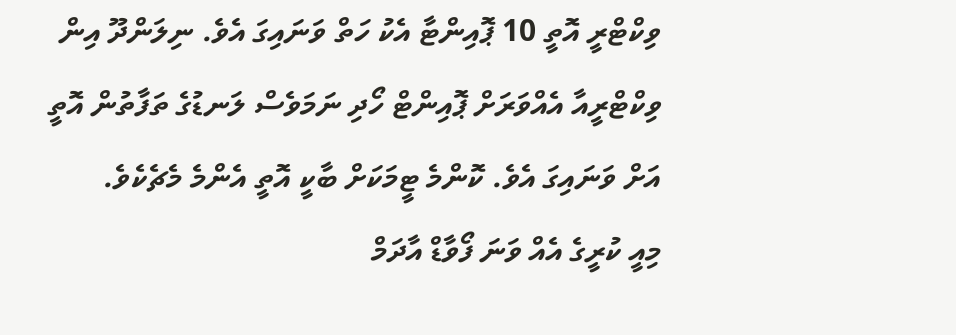ވިކްޓްރީ އޮތީ 10 ޕޮއިންޓާ އެކު ހަތް ވަނައިގަ އެވެ. ނިލަންދޫ އިން ވިކްޓްރީއާ އެއްވަރަށް ޕޮއިންޓް ހޯދި ނަމަވެސް ލަނޑުގެ ތަފާތުން އޮތީ އަށް ވަނައިގަ އެވެ. ކޮންމެ ޓީމަކަށް ބާކީ އޮތީ އެންމެ މެޗެކެވެ.
މިއީ ކުރީގެ އެއް ވަނަ ފޯވާޑް އާދަމް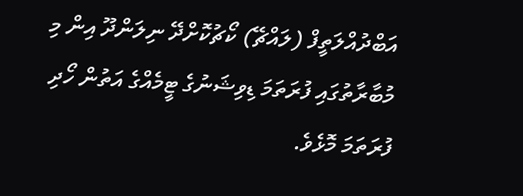އަބްދުއްލަތީފް (ލައްޗޭ) ކޯޗުކޮށްދޭ ނިލަންދޫ އިން މި މުބާރާތުގައި ފުރަތަމަ ޑިވިޝަނުގެ ޓީމެއްގެ އަތުން ހޯދި ފުރަތަމަ މޮޅެވެ.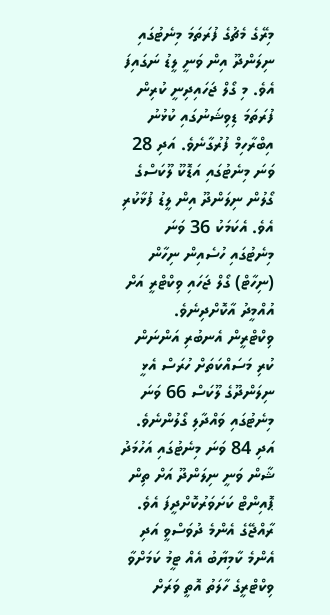މިރޭގެ މެޗުގެ ފުރަތަމަ މިނެޓުގައި ނިލަންދޫ އިން ވަނީ ލީޑު ނަގައިފަ އެވެ. މި ގޯލް ޖަހައިދިނީ ކުރިން ފުރަތަމަ ޑިވިޝަނުގައި ކުޅުނު އިބްރާހިމް ފުރުގާނެވެ. އަދި 28 ވަނަ މިނެޓުގައި އަޑޮކޫ ލޫކަސްގެ ގޯލުން ނިލަންދޫ އިން ލީޑު ފުޅާކުރި އެވެ. އެކަމަކު 36 ވަނަ މިނެޓުގައި ހުސެއިން ނިހާން (ނިހާޓް) ގޯލް ޖަހައި ވިކްޓްރީ އަށް އުއްމީދު އާކޮށްދިނެވެ.
ވިކްޓްރީން އެނބުރި އަންނަން ކުރި މަސައްކަތަށް ހުރަސް އެޅީ ނިލަންދޫގެ ލޫކަސް 66 ވަނަ މިނެޓުގައި ވައްދާލި ގޯލުންނެވެ. އަދި 84 ވަނަ މިނެޓުގައި އަހުމަދު ޝާން ވަނީ ނިލަންދޫ އަށް ތިން ޕޮއިންޓް ކަށަވަރުކޮށްދީފަ އެވެ.
ރާއްޖޭގެ އެންމެ ދުވަސްވީ އަދި އެންމެ ކާމިޔާބު އެއް ޓީމު ކަމަށްވާ ވިކްޓްރީގެ ހާލަތު އޮތީ ވަރަށް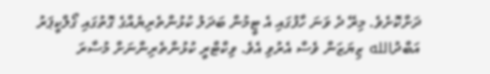ދަށްކޮށެވެ. މިރޭ ދެ ވަނަ ހާފުގައި އެ ޓީމުން ބަދަލު ކުޅުންތެރިޔެއްގެ ގޮތުގައި ގޯލްކީޕަރު އަބްދުالله ޒިޔަޒަން ވެސް އެރުވި އެވެ. ވިކްޓްރީ ކުޅުންތެރިންނަށް މުސާރަ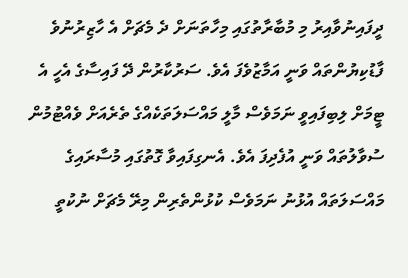ދީފައިނުވާއިރު މި މުބާރާތުގައި މިހާތަނަށް ދެ މެޗަށް އެ ހާޒިރުނުވެ ފާޑުކިޔުންތައް ވަނީ އަމާޒުވެފަ އެވެ. ސަރުކާރުން ދޭ ފައިސާގެ އެހީ އެ ޓީމަށް ލިބިފައިވީ ނަމަވެސް މާލީ މައްސަލަތަކެއްގެ ތެރެއަށް ވެއްޓުމުން ސުވާލުތައް ވަނީ އުފެދިފަ އެވެ. އެނގިފައިވާ ގޮތުގައި މުސާރައިގެ މައްސަލަތައް އުޅުނު ނަމަވެސް ކުޅުންތެރިން މިރޭ މެޗަށް ނުކުތީ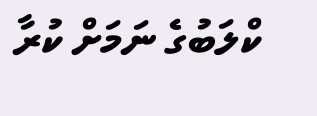ކްލަބުގެ ނަމަށް ކުރާ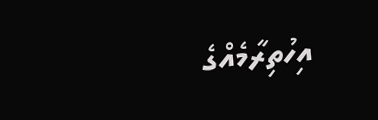އިހުތިރާމެއްގެ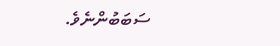ސަބަބުންނެވެ.